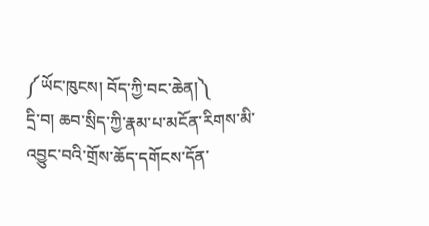༼ཡོང་ཁུངས། བོད་ཀྱི་བང་ཆེན།༽
དྲི་བ། ཆབ་སྲིད་ཀྱི་རྣམ་པ་མངོན་རིགས་མི་འབྱུང་བའི་གྲོས་ཆོད་དགོངས་དོན་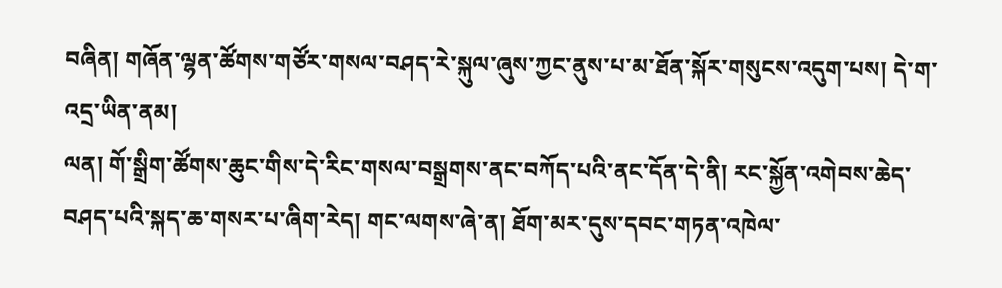བཞིན། གཞོན་ལྷན་ཚོགས་གཙོར་གསལ་བཤད་རེ་སྐུལ་ཞུས་ཀྱང་ནུས་པ་མ་ཐོན་སྐོར་གསུངས་འདུག་པས། དེ་ག་འདྲ་ཡིན་ནམ།
ལན། གོ་སྒྲིག་ཚོགས་ཆུང་གིས་དེ་རིང་གསལ་བསྒྲགས་ནང་བཀོད་པའི་ནང་དོན་དེ་ནི། རང་སྐྱོན་འགེབས་ཆེད་བཤད་པའི་སྐད་ཆ་གསར་པ་ཞིག་རེད། གང་ལགས་ཞེ་ན། ཐོག་མར་དུས་དབང་གཏན་འཁེལ་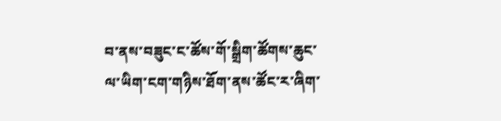བ་ནས་བཟུང་ང་ཚོས་གོ་སྒྲིག་ཚོགས་ཆུང་ལ་ཡིག་ངག་གཉིས་ཐོག་ནས་ཚོང་ར་ཞིག་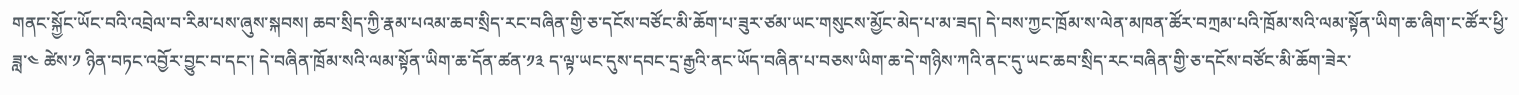གནང་སྐྱོང་ཡོང་བའི་འབྲེལ་བ་རིམ་པས་ཞུས་སྐབས། ཆབ་སྲིད་ཀྱི་རྣམ་པའམ་ཆབ་སྲིད་རང་བཞིན་གྱི་ཅ་དངོས་བཙོང་མི་ཆོག་པ་ཟུར་ཙམ་ཡང་གསུངས་མྱོང་མེད་པ་མ་ཟད། དེ་བས་ཀྱང་ཁྲོམ་ས་ལེན་མཁན་ཚོར་བཀྲམ་པའི་ཁྲོམ་སའི་ལམ་སྟོན་ཡིག་ཆ་ཞིག་ང་ཚོར་ཕྱི་ཟླ་༤ ཚེས་༡ ཉིན་བཏང་འབྱོར་བྱུང་བ་དང་། དེ་བཞིན་ཁྲོམ་སའི་ལམ་སྟོན་ཡིག་ཆ་དོན་ཚན་༡༣ ད་ལྟ་ཡང་དུས་དབང་དྲ་རྒྱའི་ནང་ཡོད་བཞིན་པ་བཅས་ཡིག་ཆ་དེ་གཉིས་ཀའི་ནང་དུ་ཡང་ཆབ་སྲིད་རང་བཞིན་གྱི་ཅ་དངོས་བཙོང་མི་ཆོག་ཟེར་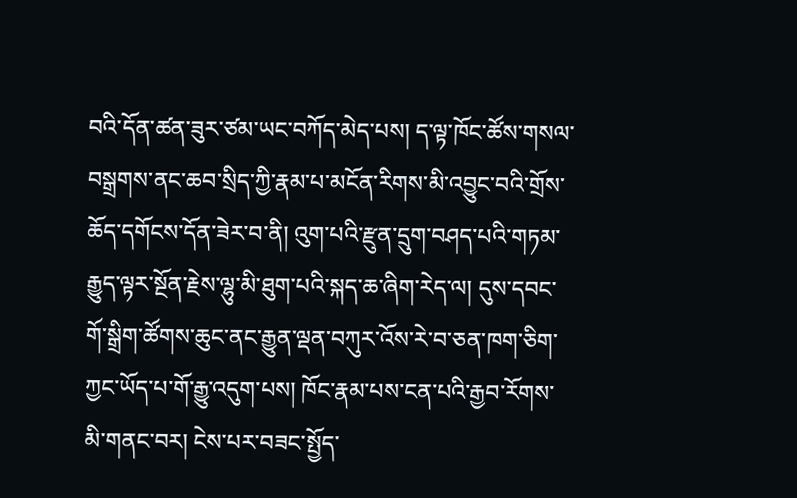བའི་དོན་ཚན་ཟུར་ཙམ་ཡང་བཀོད་མེད་པས། ད་ལྟ་ཁོང་ཚོས་གསལ་བསྒྲགས་ནང་ཆབ་སྲིད་ཀྱི་རྣམ་པ་མངོན་རིགས་མི་འབྱུང་བའི་གྲོས་ཆོད་དགོངས་དོན་ཟེར་བ་ནི། འུག་པའི་རྫུན་དྲུག་བཤད་པའི་གཏམ་རྒྱུད་ལྟར་སྔོན་རྗེས་ལྷུ་མི་ཐུག་པའི་སྐད་ཆ་ཞིག་རེད་ལ། དུས་དབང་གོ་སྒྲིག་ཚོགས་ཆུང་ནང་རྒྱུན་ལྡན་བཀུར་འོས་རེ་བ་ཅན་ཁག་ཅིག་ཀྱང་ཡོད་པ་གོ་རྒྱུ་འདུག་པས། ཁོང་རྣམ་པས་ངན་པའི་རྒྱབ་རོགས་མི་གནང་བར། ངེས་པར་བཟང་སྤྱོད་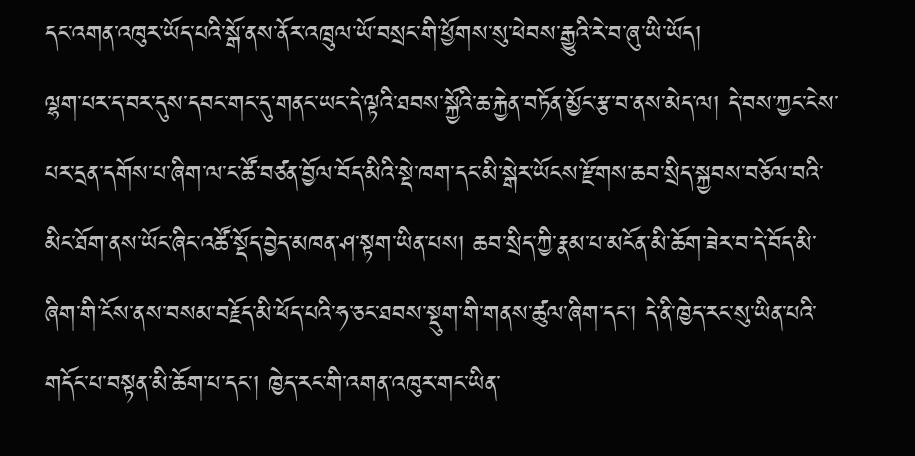དང་འགན་འཁུར་ཡོད་པའི་སྒོ་ནས་ནོར་འཁྲུལ་ཡོ་བསྲང་གི་ཕྱོགས་སུ་ཕེབས་རྒྱུའི་རེ་བ་ཞུ་ཡི་ཡོད།
ལྷག་པར་ད་བར་དུས་དབང་གང་དུ་གནང་ཡང་དེ་ལྟའི་ཐབས་སྐྱོའི་ཆ་རྐྱེན་བཏོན་མྱོང་རྩ་བ་ནས་མེད་ལ། དེ་བས་ཀྱང་ངེས་པར་དྲན་དགོས་པ་ཞིག་ལ་ང་ཚོ་བཙན་བྱོལ་བོད་མིའི་སྡེ་ཁག་དང་མི་སྒེར་ཡོངས་རྫོགས་ཆབ་སྲིད་སྐྱབས་བཅོལ་བའི་མིང་ཐོག་ནས་ཡོང་ཞིང་འཚོ་སྡོད་བྱེད་མཁན་ཤ་སྟག་ཡིན་པས། ཆབ་སྲིད་ཀྱི་རྣམ་པ་མངོན་མི་ཆོག་ཟེར་བ་དེ་བོད་མི་ཞིག་གི་ངོས་ནས་བསམ་བརྗོད་མི་ཕོད་པའི་ཧ་ཅང་ཐབས་སྡུག་གི་གནས་ཚུལ་ཞིག་དང་། དེ་ནི་ཁྱེད་རང་སུ་ཡིན་པའི་གདོང་པ་བསྟན་མི་ཆོག་པ་དང་། ཁྱེད་རང་གི་འགན་འཁུར་གང་ཡིན་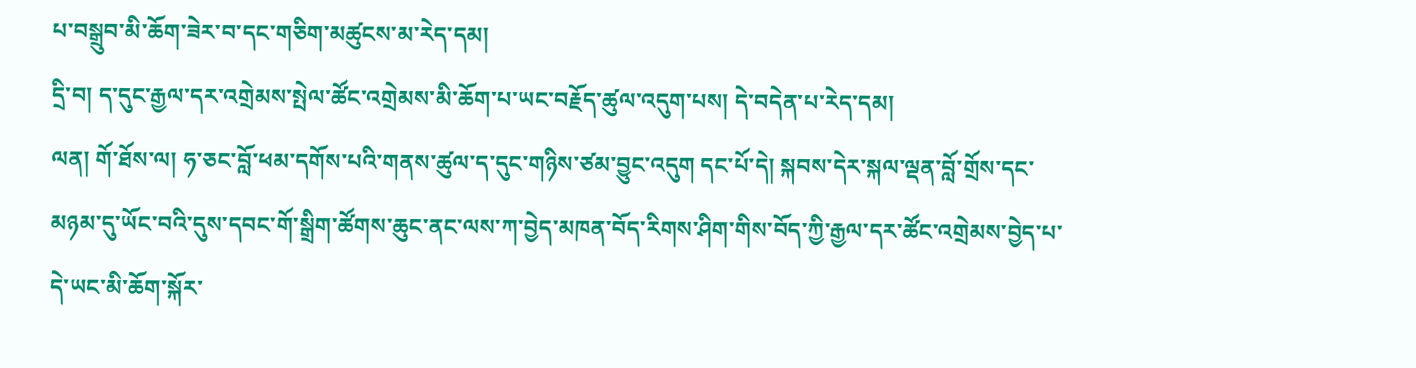པ་བསྒྲུབ་མི་ཆོག་ཟེར་བ་དང་གཅིག་མཚུངས་མ་རེད་དམ།
དྲི་བ། ད་དུང་རྒྱལ་དར་འགྲེམས་སྤེལ་ཚོང་འགྲེམས་མི་ཆོག་པ་ཡང་བརྗོད་ཚུལ་འདུག་པས། དེ་བདེན་པ་རེད་དམ།
ལན། གོ་ཐོས་ལ། ཧ་ཅང་བློ་ཕམ་དགོས་པའི་གནས་ཚུལ་ད་དུང་གཉིས་ཙམ་བྱུང་འདུག དང་པོ་དེ། སྐབས་དེར་སྐལ་ལྡན་བློ་གྲོས་དང་མཉམ་དུ་ཡོང་བའི་དུས་དབང་གོ་སྒྲིག་ཚོགས་ཆུང་ནང་ལས་ཀ་བྱེད་མཁན་བོད་རིགས་ཤིག་གིས་བོད་ཀྱི་རྒྱལ་དར་ཚོང་འགྲེམས་བྱེད་པ་དེ་ཡང་མི་ཆོག་སྐོར་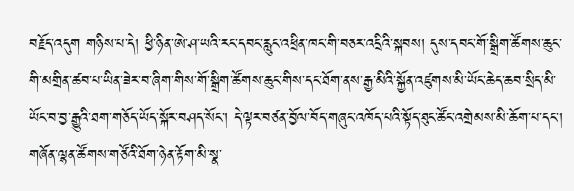བརྗོད་འདུག གཉིས་པ་དེ། ཕྱི་ཉིན་ཨེ་ཤ་ཡའི་རང་དབང་རླུང་འཕྲིན་ཁང་གི་བཅར་འདྲིའི་སྐབས། དུས་དབང་གོ་སྒྲིག་ཚོགས་ཆུང་གི་མགྲིན་ཚབ་པ་ཡིན་ཟེར་བ་ཞིག་གིས་གོ་སྒྲིག་ཚོགས་ཆུང་གིས་དང་ཐོག་ནས་རྒྱ་མིའི་སྐྱོན་འཛུགས་མི་ཡོང་ཆེད་ཆབ་སྲིད་མི་ཡོང་བ་བྱ་རྒྱུའི་ཐག་གཅོད་ཡོད་སྐོར་བཤད་སོང་། དེ་ལྟར་བཙན་བྱོལ་བོད་གཞུང་འཁོད་པའི་སྟོད་ཐུང་ཚོང་འགྲེམས་མི་ཆོག་པ་དང་། གཞོན་ལྷན་ཚོགས་གཙོའི་ཐོག་ཉེན་རྟོག་མི་སྣ་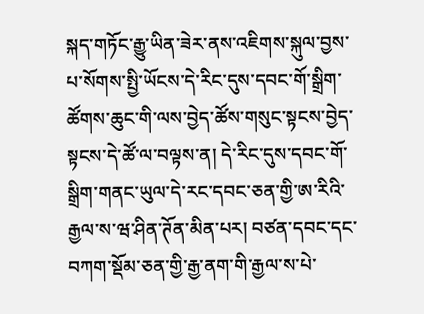སྐད་གཏོང་རྒྱུ་ཡིན་ཟེར་ནས་འཇིགས་སྐུལ་བྱས་པ་སོགས་སྤྱི་ཡོངས་དེ་རིང་དུས་དབང་གོ་སྒྲིག་ཚོགས་ཆུང་གི་ལས་བྱེད་ཚོས་གསུང་སྟངས་བྱེད་སྟངས་དེ་ཚོ་ལ་བལྟས་ན། དེ་རིང་དུས་དབང་གོ་སྒྲིག་གནང་ཡུལ་དེ་རང་དབང་ཅན་གྱི་ཨ་རིའི་རྒྱལ་ས་ཝ་ཤིན་ཊོན་མིན་པར། བཙན་དབང་དང་བཀག་སྡོམ་ཅན་གྱི་རྒྱ་ནག་གི་རྒྱལ་ས་པེ་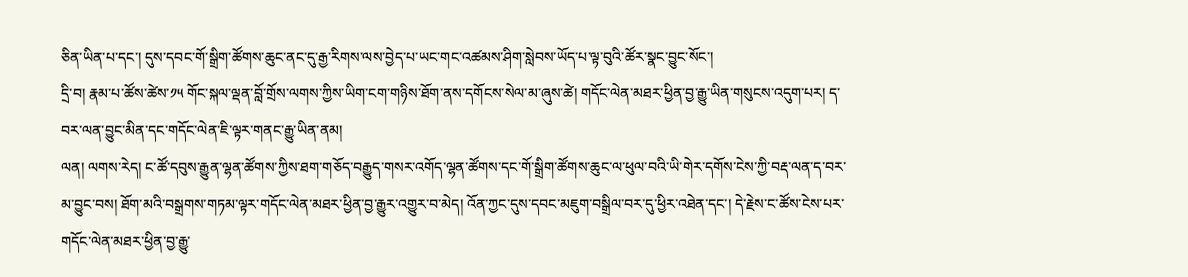ཅིན་ཡིན་པ་དང་། དུས་དབང་གོ་སྒྲིག་ཚོགས་ཆུང་ནང་དུ་རྒྱ་རིགས་ལས་བྱེད་པ་ཡང་གང་འཚམས་ཤིག་སླེབས་ཡོད་པ་ལྟ་བུའི་ཚོར་སྣང་བྱུང་སོང་།
དྲི་བ། རྣམ་པ་ཚོས་ཚེས་༡༥ གོང་སྐལ་ལྡན་བློ་གྲོས་ལགས་ཀྱིས་ཡིག་ངག་གཉིས་ཐོག་ནས་དགོངས་སེལ་མ་ཞུས་ཚེ། གདོང་ལེན་མཐར་ཕྱིན་བྱ་རྒྱུ་ཡིན་གསུངས་འདུག་པར། ད་བར་ལན་བྱུང་མིན་དང་གདོང་ལེན་ཇི་ལྟར་གནང་རྒྱུ་ཡིན་ནམ།
ལན། ལགས་རེད། ང་ཚོ་དབུས་རྒྱུན་ལྷན་ཚོགས་ཀྱིས་ཐག་གཅོད་བརྒྱུད་གསར་འགོད་ལྷན་ཚོགས་དང་གོ་སྒྲིག་ཚོགས་ཆུང་ལ་ཕུལ་བའི་ཡི་གེར་དགོས་ངེས་ཀྱི་བརྡ་ལན་ད་བར་མ་བྱུང་བས། ཐོག་མའི་བསྒྲགས་གཏམ་ལྟར་གདོང་ལེན་མཐར་ཕྱིན་བྱ་རྒྱུར་འགྱུར་བ་མེད། འོན་ཀྱང་དུས་དབང་མཇུག་བསྒྲིལ་བར་དུ་ཕྱིར་འཐེན་དང་། དེ་རྗེས་ང་ཚོས་ངེས་པར་གདོང་ལེན་མཐར་ཕྱིན་བྱ་རྒྱུ་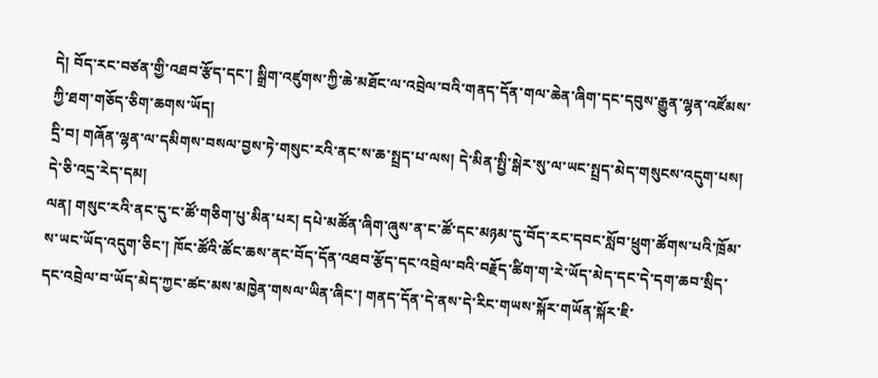དེ། བོད་རང་བཙན་གྱི་འཐབ་རྩོད་དང་། སྒྲིག་འཛུགས་ཀྱི་ཆེ་མཐོང་ལ་འབྲེལ་བའི་གནད་དོན་གལ་ཆེན་ཞིག་དང་དབུས་རྒྱུན་ལྷན་འཛོམས་ཀྱི་ཐག་གཅོད་ཅིག་ཆགས་ཡོད།
དྲི་བ། གཞོན་ལྷན་ལ་དམིགས་བསལ་བྱས་ཏེ་གསུང་རའི་ནང་ས་ཆ་སྤྲད་པ་ལས། དེ་མིན་སྤྱི་སྒེར་སུ་ལ་ཡང་སྤྲད་མེད་གསུངས་འདུག་པས། དེ་ཅི་འདྲ་རེད་དམ།
ལན། གསུང་རའི་ནང་དུ་ང་ཚོ་གཅིག་པུ་མིན་པར། དཔེ་མཚོན་ཞིག་ཞུས་ན་ང་ཚོ་དང་མཉམ་དུ་བོད་རང་དབང་སློབ་ཕྲུག་ཚོགས་པའི་ཁྲོམ་ས་ཡང་ཡོད་འདུག་ཅིང་། ཁོང་ཚོའི་ཚོང་ཆས་ནང་བོད་དོན་འཐབ་རྩོད་དང་འབྲེལ་བའི་བརྗོད་ཚིག་ག་རེ་ཡོད་མེད་དང་དེ་དག་ཆབ་སྲིད་དང་འབྲེལ་བ་ཡོད་མེད་ཀྱང་ཚང་མས་མཁྱེན་གསལ་ཡིན་ཞིང་། གནད་དོན་དེ་ནས་དེ་རིང་གཡས་སྐོར་གཡོན་སྐོར་ཇི་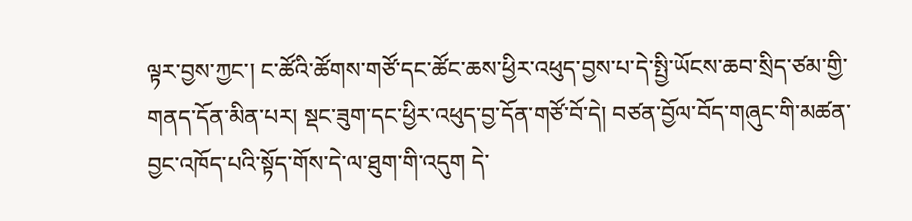ལྟར་བྱས་ཀྱང་། ང་ཚོའི་ཚོགས་གཙོ་དང་ཚོང་ཆས་ཕྱིར་འཕུད་བྱས་པ་དེ་སྤྱི་ཡོངས་ཆབ་སྲིད་ཙམ་གྱི་གནད་དོན་མིན་པར། སྡང་ཟུག་དང་ཕྱིར་འཕུད་བྱ་དོན་གཙོ་བོ་དེ། བཙན་བྱོལ་བོད་གཞུང་གི་མཚན་བྱང་འཁོད་པའི་སྟོད་གོས་དེ་ལ་ཐུག་གི་འདུག དེ་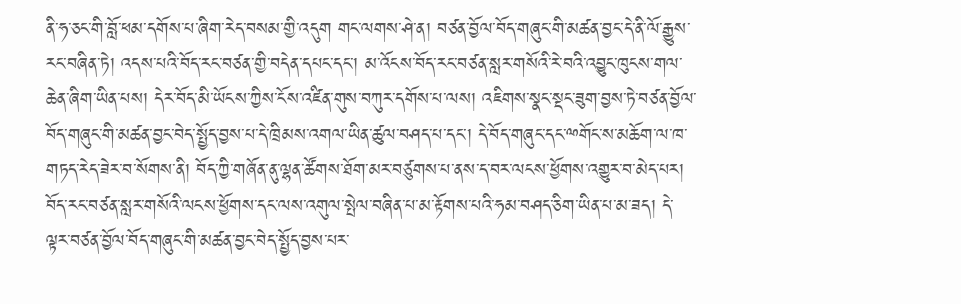ནི་ཧ་ཅང་གི་བློ་ཕམ་དགོས་པ་ཞིག་རེད་བསམ་གྱི་འདུག གང་ལགས་ཤེ་ན། བཙན་བྱོལ་བོད་གཞུང་གི་མཚན་བྱང་དེ་ནི་ལོ་རྒྱུས་རང་བཞིན་ཏེ། འདས་པའི་བོད་རང་བཙན་གྱི་བདེན་དཔང་དང་། མ་འོངས་བོད་རང་བཙན་སླར་གསོའི་རེ་བའི་འབྱུང་ཁུངས་གལ་ཆེན་ཞིག་ཡིན་པས། དེར་བོད་མི་ཡོངས་ཀྱིས་ངོས་འཛིན་གུས་བཀུར་དགོས་པ་ལས། འཇིགས་སྣང་སྡང་ཟུག་བྱས་ཏེ་བཙན་བྱོལ་བོད་གཞུང་གི་མཚན་བྱང་བེད་སྤྱོད་བྱས་པ་དེ་ཁྲིམས་འགལ་ཡིན་ཚུལ་བཤད་པ་དང་། དེ་བོད་གཞུང་དང་ྋགོང་ས་མཆོག་ལ་ཁ་གཏད་རེད་ཟེར་བ་སོགས་ནི། བོད་ཀྱི་གཞོན་ནུ་ལྷན་ཚོགས་ཐོག་མར་བཙུགས་པ་ནས་ད་བར་ལངས་ཕྱོགས་འགྱུར་བ་མེད་པར། བོད་རང་བཙན་སླར་གསོའི་ལངས་ཕྱོགས་དང་ལས་འགུལ་སྤེལ་བཞིན་པ་མ་རྟོགས་པའི་ཧམ་བཤད་ཅིག་ཡིན་པ་མ་ཟད། དེ་ལྟར་བཙན་བྱོལ་བོད་གཞུང་གི་མཚན་བྱང་བེད་སྤྱོད་བྱས་པར་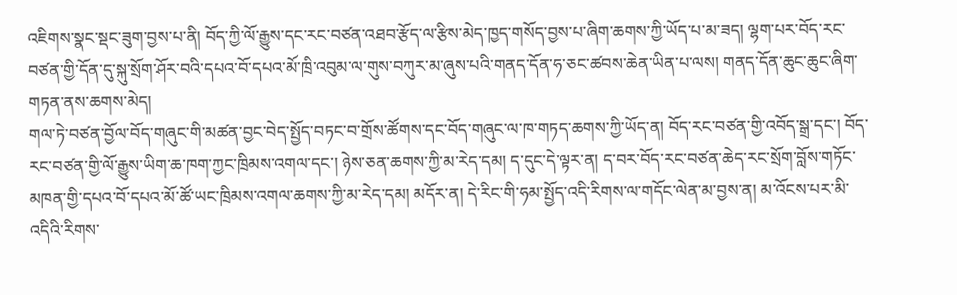འཇིགས་སྣང་སྡང་ཟུག་བྱས་པ་ནི། བོད་ཀྱི་ལོ་རྒྱུས་དང་རང་བཙན་འཐབ་རྩོད་ལ་རྩིས་མེད་ཁྱད་གསོད་བྱས་པ་ཞིག་ཆགས་ཀྱི་ཡོད་པ་མ་ཟད། ལྷག་པར་བོད་རང་བཙན་གྱི་དོན་དུ་སྐུ་སྲོག་ཤོར་བའི་དཔའ་བོ་དཔའ་མོ་ཁྲི་འབུམ་ལ་གུས་བཀུར་མ་ཞུས་པའི་གནད་དོན་ཧ་ཅང་ཚབས་ཆེན་ཡིན་པ་ལས། གནད་དོན་ཆུང་ཆུང་ཞིག་གཏན་ནས་ཆགས་མེད།
གལ་ཏེ་བཙན་བྱོལ་བོད་གཞུང་གི་མཚན་བྱང་བེད་སྤྱོད་བཏང་བ་གྲོས་ཚོགས་དང་བོད་གཞུང་ལ་ཁ་གཏད་ཆགས་ཀྱི་ཡོད་ན། བོད་རང་བཙན་གྱི་འབོད་སྒྲ་དང་། བོད་རང་བཙན་གྱི་ལོ་རྒྱུས་ཡིག་ཆ་ཁག་ཀྱང་ཁྲིམས་འགལ་དང་། ཉེས་ཅན་ཆགས་ཀྱི་མ་རེད་དམ། ད་དུང་དེ་ལྟར་ན། ད་བར་བོད་རང་བཙན་ཆེད་རང་སྲོག་བློས་གཏོང་མཁན་གྱི་དཔའ་བོ་དཔའ་མོ་ཚོ་ཡང་ཁྲིམས་འགལ་ཆགས་ཀྱི་མ་རེད་དམ། མདོར་ན། དེ་རིང་གི་ཧམ་སྤྱོད་འདི་རིགས་ལ་གདོང་ལེན་མ་བྱས་ན། མ་འོངས་པར་མི་འདིའི་རིགས་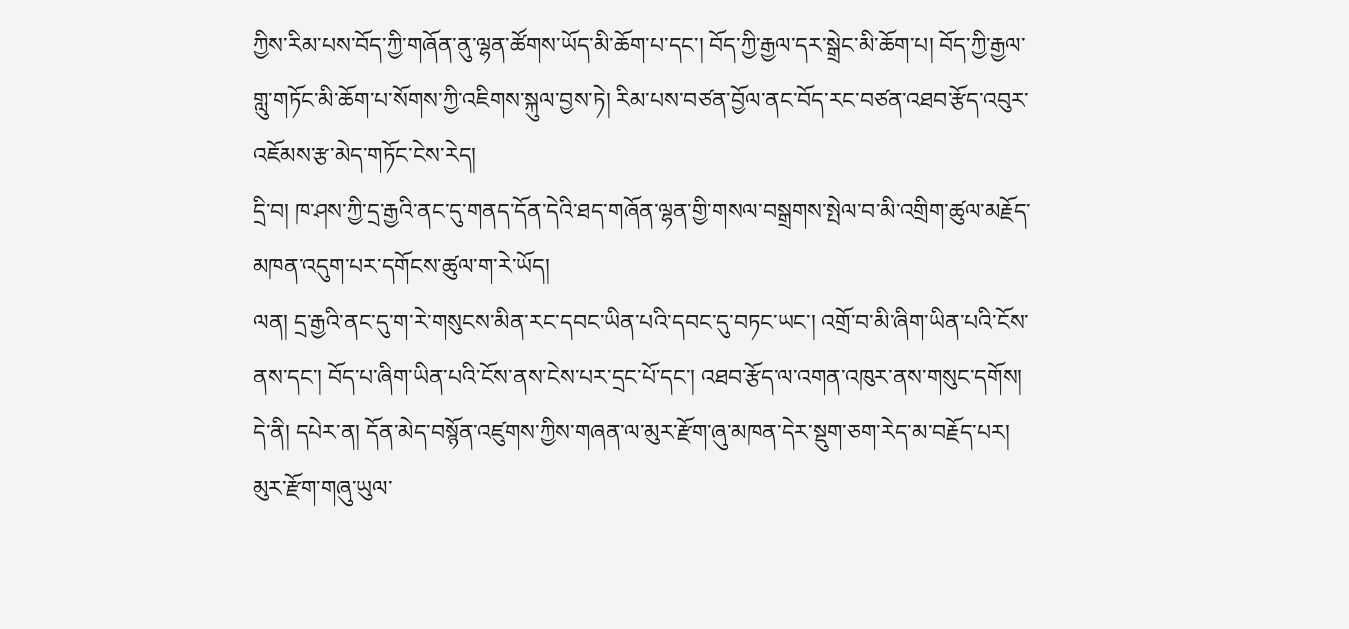ཀྱིས་རིམ་པས་བོད་ཀྱི་གཞོན་ནུ་ལྷན་ཚོགས་ཡོད་མི་ཆོག་པ་དང་། བོད་ཀྱི་རྒྱལ་དར་སྒྲེང་མི་ཆོག་པ། བོད་ཀྱི་རྒྱལ་གླུ་གཏོང་མི་ཆོག་པ་སོགས་ཀྱི་འཇིགས་སྐུལ་བྱས་ཏེ། རིམ་པས་བཙན་བྱོལ་ནང་བོད་རང་བཙན་འཐབ་རྩོད་འབུར་འཇོམས་རྩ་མེད་གཏོང་ངེས་རེད།
དྲི་བ། ཁ་ཤས་ཀྱི་དྲ་རྒྱའི་ནང་དུ་གནད་དོན་དེའི་ཐད་གཞོན་ལྷན་གྱི་གསལ་བསྒྲགས་སྤེལ་བ་མི་འགྲིག་ཚུལ་མརྗོད་མཁན་འདུག་པར་དགོངས་ཚུལ་ག་རེ་ཡོད།
ལན། དྲ་རྒྱའི་ནང་དུ་ག་རེ་གསུངས་མིན་རང་དབང་ཡིན་པའི་དབང་དུ་བཏང་ཡང་། འགྲོ་བ་མི་ཞིག་ཡིན་པའི་ངོས་ནས་དང་། བོད་པ་ཞིག་ཡིན་པའི་ངོས་ནས་ངེས་པར་དྲང་པོ་དང་། འཐབ་རྩོད་ལ་འགན་འཁུར་ནས་གསུང་དགོས། དེ་ནི། དཔེར་ན། དོན་མེད་བསྙོན་འཛུགས་ཀྱིས་གཞན་ལ་མུར་རྫོག་ཞུ་མཁན་དེར་སྡུག་ཅག་རེད་མ་བརྗོད་པར། མུར་རྫོག་གཞུ་ཡུལ་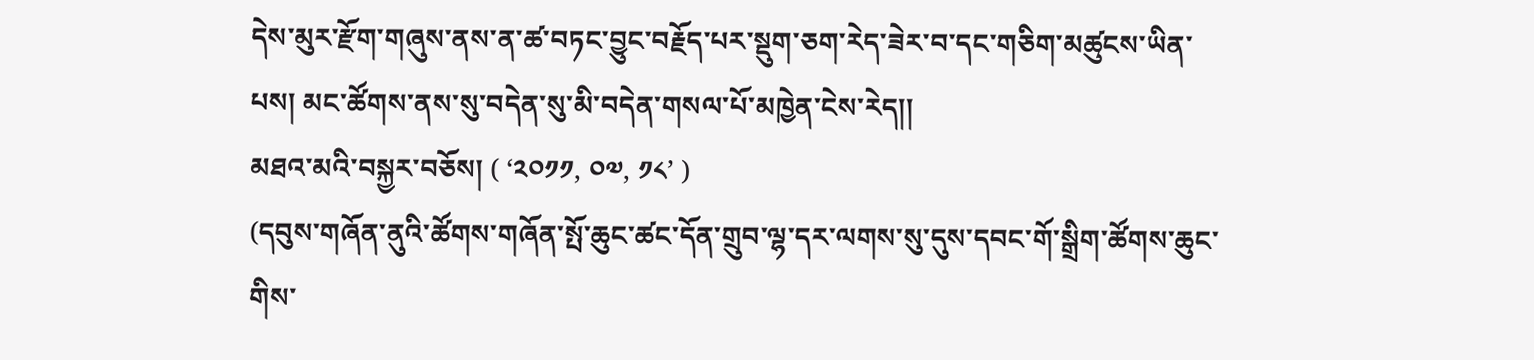དེས་མུར་རྫོག་གཞུས་ནས་ན་ཚ་བཏང་བྱུང་བརྗོད་པར་སྡུག་ཅག་རེད་ཟེར་བ་དང་གཅིག་མཚུངས་ཡིན་པས། མང་ཚོགས་ནས་སུ་བདེན་སུ་མི་བདེན་གསལ་པོ་མཁྱེན་ངེས་རེད།།
མཐའ་མའི་བསྐྱར་བཅོས། ( ‘༢༠༡༡, ༠༧, ༡༨’ )
(དབུས་གཞོན་ནུའི་ཚོགས་གཞོན་སྤོ་ཆུང་ཚང་དོན་གྲུབ་ལྷ་དར་ལགས་སུ་དུས་དབང་གོ་སྒྲིག་ཚོགས་ཆུང་གིས་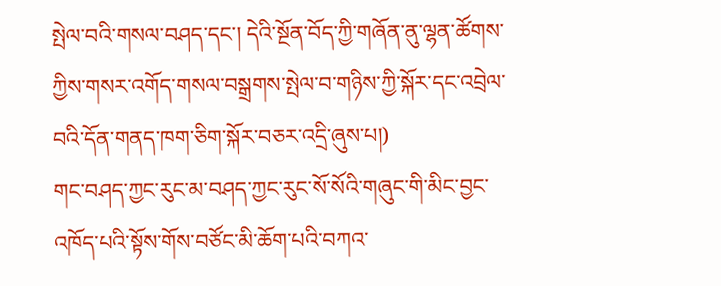སྤེལ་བའི་གསལ་བཤད་དང་། དེའི་སྔོན་བོད་ཀྱི་གཞོན་ནུ་ལྷན་ཚོགས་ཀྱིས་གསར་འགོད་གསལ་བསྒྲགས་སྤེལ་བ་གཉིས་ཀྱི་སྐོར་དང་འབྲེལ་བའི་དོན་གནད་ཁག་ཅིག་སྐོར་བཅར་འདྲི་ཞུས་པ།)
གང་བཤད་ཀྱང་རུང་མ་བཤད་ཀྱང་རུང་སོ་སོའི་གཞུང་གི་མིང་བྱང་འཁོད་པའི་སྟོས་གོས་བཙོང་མི་ཆོག་པའི་བཀའ་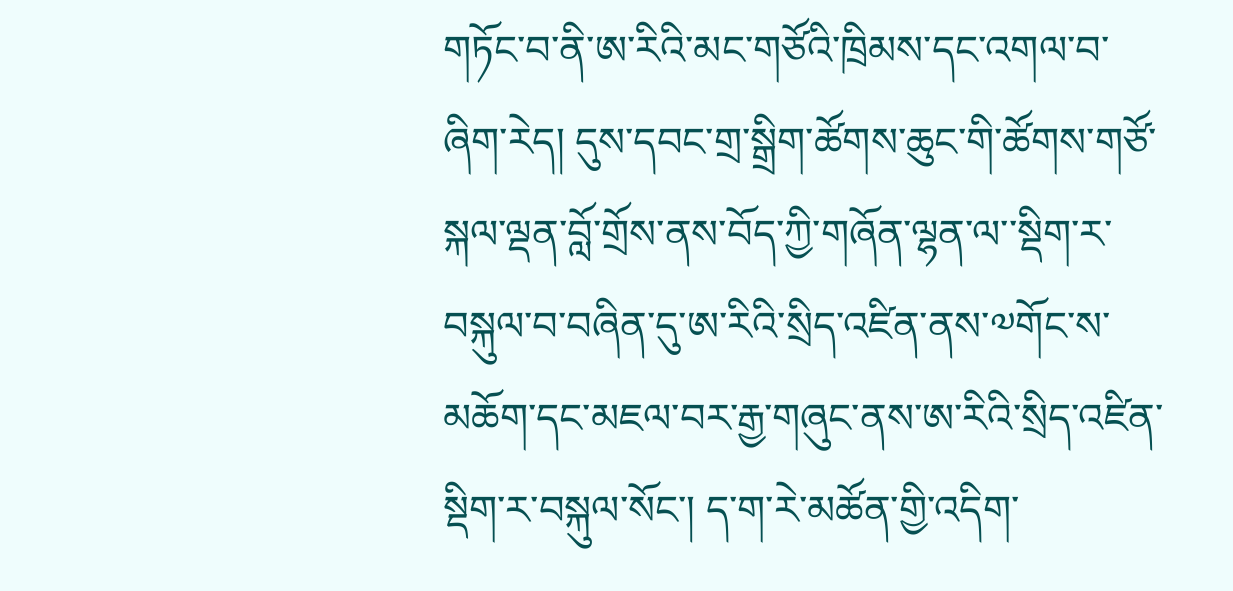གཏོང་བ་ནི་ཨ་རིའི་མང་གཙོའི་ཁྲིམས་དང་འགལ་བ་ཞིག་རེད། དུས་དབང་གྲ་སྒྲིག་ཚོགས་ཆུང་གི་ཚོགས་གཙོ་སྐལ་ལྡན་བློ་གྲོས་ནས་བོད་ཀྱི་གཞོན་ལྷན་ལ་་སྡིག་ར་བསྐུལ་བ་བཞིན་དུ་ཨ་རིའི་སྲིད་འཛིན་ནས་༧གོང་ས་མཆོག་དང་མཇལ་བར་རྒྱ་གཞུང་ནས་ཨ་རིའི་སྲིད་འཛིན་སྡིག་ར་བསྐུལ་སོང་། ད་ག་རེ་མཚོན་གྱི་འདིག་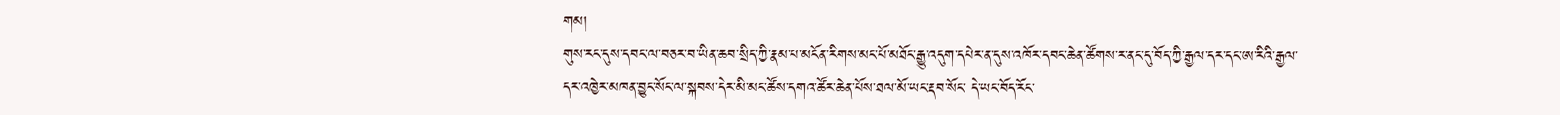གམ།
གུས་རང་དུས་དབང་ལ་བཅར་བ་ཡིན་ཆབ་སྲིད་ཀྱི་རྣམ་པ་མངོན་རིགས་མང་པོ་མཐོང་རྒྱུ་འདུག་དཔེར་ན་དུས་འཁོར་དབང་ཆེན་ཚོགས་ར་ནང་དུ་བོད་ཀྱི་རྒྱལ་དར་དང་ཨ་རིའི་རྒྱལ་དར་འཁྱེར་མཁན་བྱུང་སོང་ལ་སྐབས་དེར་མི་མང་ཚོས་དགའ་ཚོར་ཆེན་པོས་ཐལ་མོ་ཡང་རྡབ་སོང་ དེ་ཡང་བོད་རོང་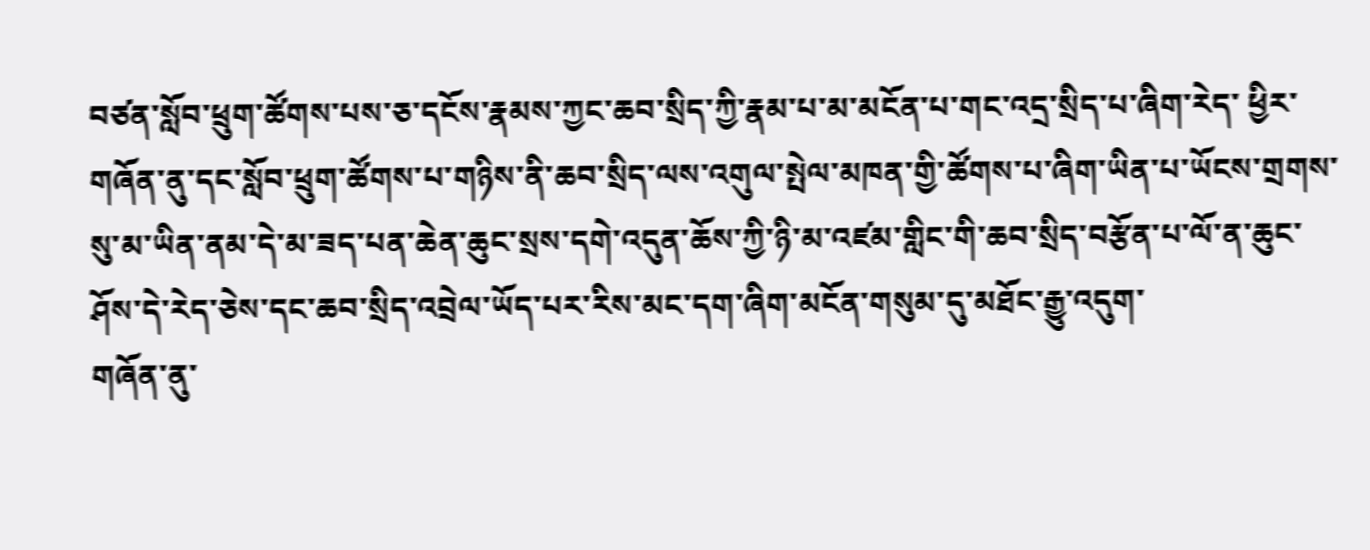བཙན་སློབ་ཕྲུག་ཚོགས་པས་ཅ་དངོས་རྣམས་ཀྱང་ཆབ་སྲིད་ཀྱི་རྣམ་པ་མ་མངོན་པ་གང་འདྲ་སྲིད་པ་ཞིག་རེད་ ཕྱིར་གཞོན་ནུ་དང་སློབ་ཕྲུག་ཚོགས་པ་གཉིས་ནི་ཆབ་སྲིད་ལས་འགུལ་སྤེལ་མཁན་གྱི་ཚོགས་པ་ཞིག་ཡིན་པ་ཡོངས་གྲགས་སུ་མ་ཡིན་ནམ་དེ་མ་ཟད་པན་ཆེན་ཆུང་སྲས་དགེ་འདུན་ཆོས་ཀྱི་ཉི་མ་འཛམ་གླིང་གི་ཆབ་སྲིད་བརྩོན་པ་ལོ་ན་ཆུང་ཤོས་དེ་རེད་ཅེས་དང་ཆབ་སྲིད་འབྲེལ་ཡོད་པར་རིས་མང་དག་ཞིག་མངོན་གསུམ་དུ་མཐོང་རྒྱུ་འདུག་
གཞོན་ནུ་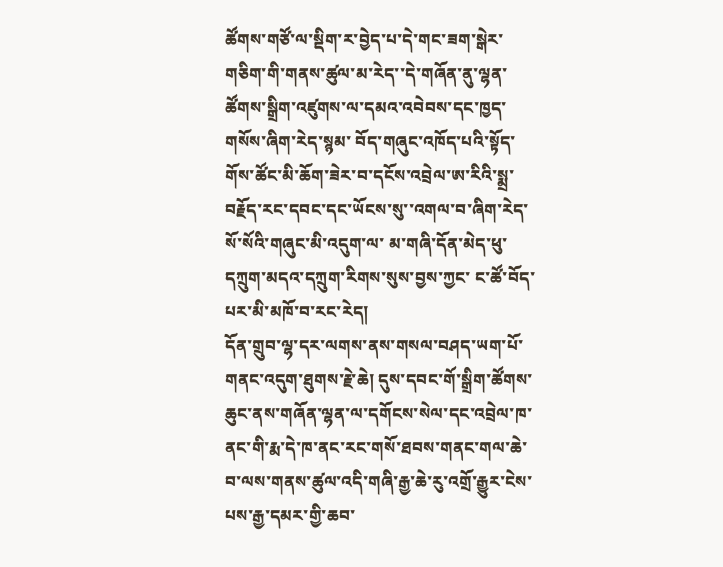ཚོགས་གཙོ་ལ་སྡིག་ར་བྱེད་པ་དེ་གང་ཟག་སྒེར་གཅིག་གི་གནས་ཚུལ་མ་རེད་་དེ་གཞོན་ནུ་ལྷན་ཚོགས་སྒྲིག་འཛུགས་ལ་དམའ་འབེབས་དང་ཁྱད་གསོས་ཞིག་རེད་སྙམ་ བོད་གཞུང་འཁོད་པའི་སྟོད་གོས་ཚོང་མི་ཆོག་ཟེར་བ་དངོས་འབྲེལ་ཨ་རིའི་སྨྲ་བརྗོད་རང་དབང་དང་ཡོངས་སུ་་འགལ་བ་ཞིག་རེད་
སོ་སོའི་གཞུང་མི་འདུག་ལ་ མ་གཞི་དོན་མེད་ཕུ་དཀྲུག་མདའ་དཀྲུག་རིགས་སུས་བྱས་ཀྱང་ ང་ཚོ་བོད་པར་མི་མཁོ་བ་རང་རེད།
དོན་གྲུབ་ལྷ་དར་ལགས་ནས་གསལ་བཤད་ཡག་པོ་གནང་འདུག་ཐུགས་རྗེ་ཆེ། དུས་དབང་གོ་སྒྲིག་ཚོགས་ཆུང་ནས་གཞོན་ལྷན་ལ་དགོངས་སེལ་དང་འབྲེལ་ཁ་ནང་གི་རྨ་དེ་ཁ་ནང་རང་གསོ་ཐབས་གནང་གལ་ཆེ་བ་ལས་གནས་ཚུལ་འདི་གཞི་རྒྱ་ཆེ་རུ་འགྲོ་རྒྱུར་ངེས་པས་རྒྱ་དམར་གྱི་ཆབ་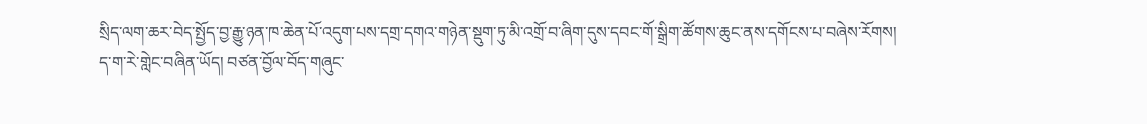སྲིད་ལག་ཆར་བེད་སྤྱོད་བྱ་རྒྱུ་ཉན་ཁ་ཆེན་པོ་འདུག་པས་དགྲ་དགའ་གཉེན་སྡུག་ཏུ་མི་འགྲོ་བ་ཞིག་དུས་དབང་གོ་སྒྲིག་ཚོགས་ཆུང་ནས་དགོངས་པ་བཞེས་རོགས།
ད་ག་རེ་གླེང་བཞིན་ཡོད། བཙན་བྱོལ་བོད་གཞུང་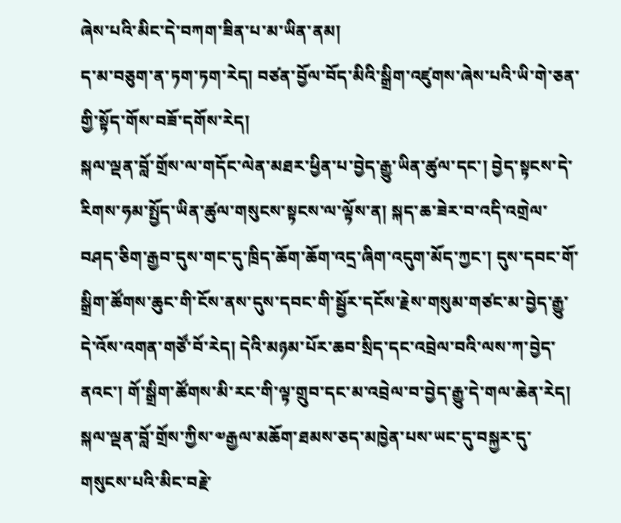ཞེས་པའི་མིང་དེ་བཀག་ཟིན་པ་མ་ཡིན་ནམ།
ད་མ་བཅུག་ན་ཏག་ཏག་རེད། བཙན་བྱོལ་བོད་མིའི་སྒྲིག་འཛུགས་ཞེས་པའི་ཡི་གེ་ཅན་གྱི་སྟོད་གོས་བཟོ་དགོས་རེད།
སྐལ་ལྡན་བློ་གྲོས་ལ་གདོང་ལེན་མཐར་ཕྱིན་པ་བྱེད་རྒྱུ་ཡིན་ཚུལ་དང་། བྱེད་སྟངས་དེ་རིགས་ཧམ་སྤྱོད་ཡིན་ཚུལ་གསུངས་སྟངས་ལ་ལྟོས་ན། སྐད་ཆ་ཟེར་བ་འདི་འགྲེལ་བཤད་ཅིག་རྒྱབ་དུས་གང་དུ་ཁྲིད་ཆོག་ཆོག་འདྲ་ཞིག་འདུག་མོད་ཀྱང་། དུས་དབང་གོ་སྒྲིག་ཚོགས་ཆུང་གི་ངོས་ནས་དུས་དབང་གི་སྦྱོར་དངོས་རྗེས་གསུམ་གཙང་མ་བྱེད་རྒྱུ་དེ་འོས་འགན་གཙོ་བོ་རེད། དེའི་མཉམ་པོར་ཆབ་སྲིད་དང་འབྲེལ་བའི་ལས་ཀ་བྱེད་ནའང་། གོ་སྒྲིག་ཚོགས་མི་རང་གི་ལྟ་གྲུབ་དང་མ་འབྲེལ་བ་བྱེད་རྒྱུ་དེ་གལ་ཆེན་རེད། སྐལ་ལྡན་བློ་གྲོས་ཀྱིས་༧རྒྱལ་མཆོག་ཐམས་ཅད་མཁྱེན་པས་ཡང་དུ་བསྐྱར་དུ་གསུངས་པའི་མིང་བརྗེ་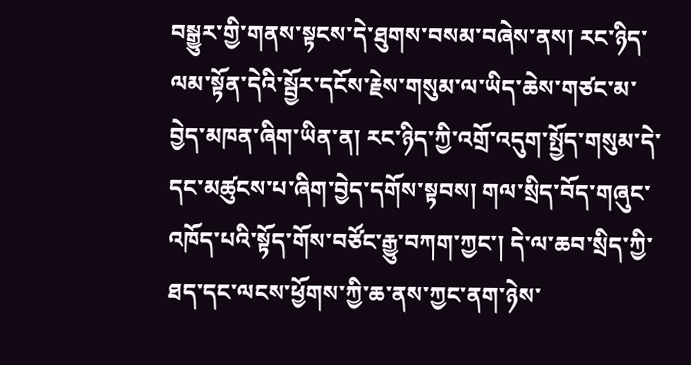བསྒྱུར་གྱི་གནས་སྟངས་དེ་ཐུགས་བསམ་བཞེས་ནས། རང་ཉིད་ལམ་སྟོན་དེའི་སྦྱོར་དངོས་རྗེས་གསུམ་ལ་ཡིད་ཆེས་གཙང་མ་བྱེད་མཁན་ཞིག་ཡིན་ན། རང་ཉིད་ཀྱི་འགྲོ་འདུག་སྤྱོད་གསུམ་དེ་དང་མཚུངས་པ་ཞིག་བྱེད་དགོས་སྟབས། གལ་སྲིད་བོད་གཞུང་འཁོད་པའི་སྟོད་གོས་བཙོང་རྒྱུ་བཀག་ཀྱང་། དེ་ལ་ཆབ་སྲིད་ཀྱི་ཐད་དང་ལངས་ཕྱོགས་ཀྱི་ཆ་ནས་ཀྱང་ནག་ཉེས་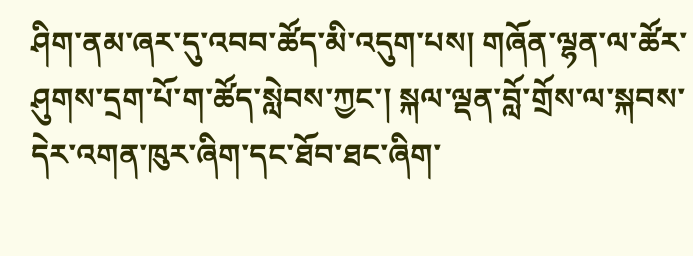ཤིག་ནམ་ཞར་དུ་འབབ་ཚོད་མི་འདུག་པས། གཞོན་ལྷན་ལ་ཚོར་ཤུགས་དྲག་པོ་ག་ཚོད་སླེབས་ཀྱང་། སྐལ་ལྡན་བློ་གྲོས་ལ་སྐབས་དེར་འགན་ཁུར་ཞིག་དང་ཐོབ་ཐང་ཞིག་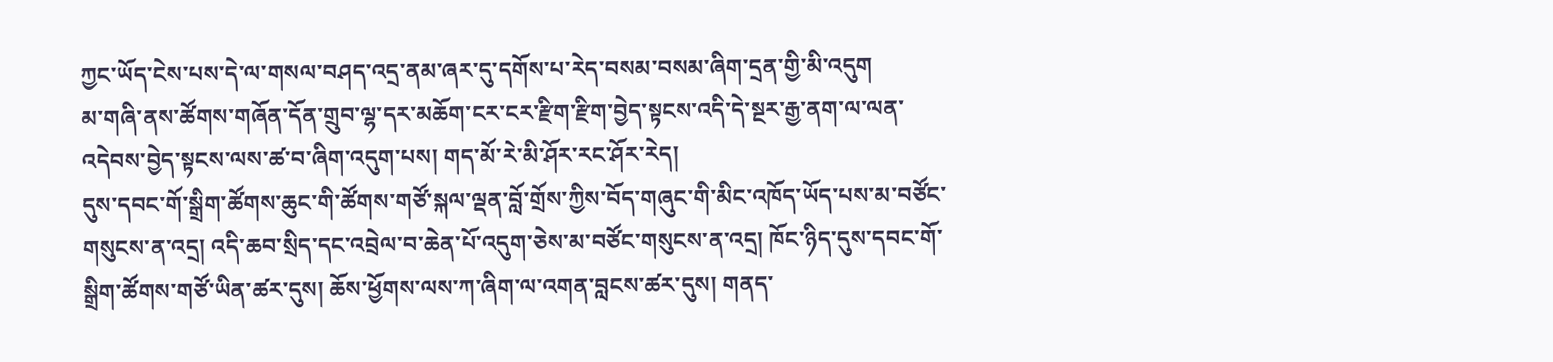ཀྱང་ཡོད་ངེས་པས་དེ་ལ་གསལ་བཤད་འདྲ་ནམ་ཞར་དུ་དགོས་པ་རེད་བསམ་བསམ་ཞིག་དྲན་གྱི་མི་འདུག
མ་གཞི་ནས་ཚོགས་གཞོན་དོན་གྲུབ་ལྷ་དར་མཆོག་ངར་ངར་རྫིག་རྫིག་བྱེད་སྟངས་འདི་དེ་སྔར་རྒྱ་ནག་ལ་ལན་འདེབས་བྱེད་སྟངས་ལས་ཚ་བ་ཞིག་འདུག་པས། གད་མོ་རེ་མི་ཤོར་རང་ཤོར་རེད།
དུས་དབང་གོ་སྒྲིག་ཚོགས་ཆུང་གི་ཚོགས་གཙོ་སྐལ་ལྡན་བློ་གྲོས་ཀྱིས་བོད་གཞུང་གི་མིང་འཁོད་ཡོད་པས་མ་བཙོང་གསུངས་ན་འདྲ། འདི་ཆབ་སྲིད་དང་འབྲེལ་བ་ཆེན་པོ་འདུག་ཅེས་མ་བཙོང་གསུངས་ན་འདྲ། ཁོང་ཉིད་དུས་དབང་གོ་སྒྲིག་ཚོགས་གཙོ་ཡིན་ཚར་དུས། ཆོས་ཕྱོགས་ལས་ཀ་ཞིག་ལ་འགན་བླངས་ཚར་དུས། གནད་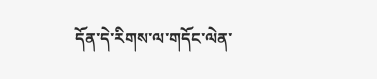དོན་དེ་རིགས་ལ་གདོང་ལེན་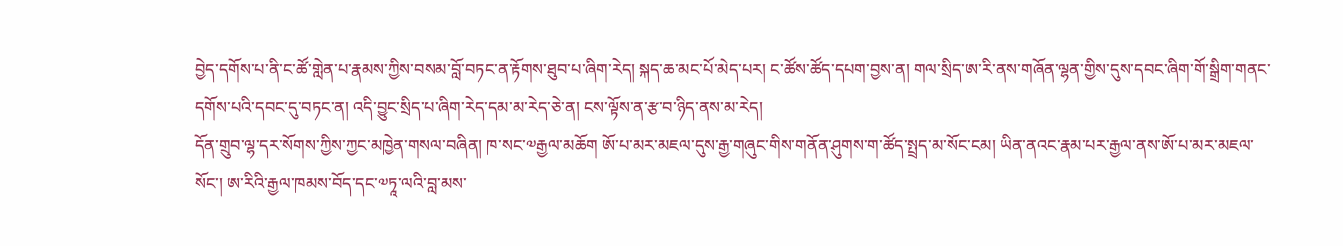བྱེད་དགོས་པ་ནི་ང་ཚོ་གླེན་པ་རྣམས་ཀྱིས་བསམ་བློ་བཏང་ན་རྟོགས་ཐུབ་པ་ཞིག་རེད། སྐད་ཆ་མང་པོ་མེད་པར། ང་ཚོས་ཚོད་དཔག་བྱས་ན། གལ་སྲིད་ཨ་རི་ནས་གཞོན་ལྷན་གྱིས་དུས་དབང་ཞིག་གོ་སྒྲིག་གནང་དགོས་པའི་དབང་དུ་བཏང་ན། འདི་བྱུང་སྲིད་པ་ཞིག་རེད་དམ་མ་རེད་ཅེ་ན། ངས་ལྟོས་ན་རྩ་བ་ཉིད་ནས་མ་རེད།
དོན་གྲུབ་ལྷ་དར་སོགས་ཀྱིས་ཀྱང་མཁྱེན་གསལ་བཞིན། ཁ་སང་༧རྒྱལ་མཆོག ཨོ་པ་མར་མཇལ་དུས་རྒྱ་གཞུང་གིས་གནོན་ཤུགས་ག་ཚོད་སྤྲད་མ་སོང་ངམ། ཡིན་ནའང་རྣམ་པར་རྒྱལ་ནས་ཨོ་པ་མར་མཇལ་སོང་། ཨ་རིའི་རྒྱལ་ཁམས་བོད་དང་༧ཏཱ་ལའི་བླ་མས་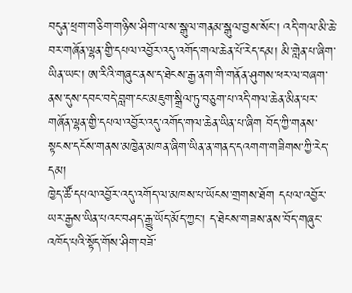བདུན་ཕྲག་གཅིག་གཉིས་ཤིག་ལ་ས་སྒུལ་གནམ་སྒུལ་བྱས་སོང་། འདི་གལ་མི་ཆེ་བར་གཞོན་ལྷན་གྱི་དཔལ་འབྱོར་འདུ་འགོད་གལ་ཆེན་པོ་རེད་དམ། མི་གླེན་པ་ཞིག་ཡིན་ཡང་། ཨ་རིའི་གཞུང་ནས་ད་ཐེངས་རྒྱ་ནག་གི་གནོན་ཤུགས་ཕར་ལ་བཞག་ནས་དུས་དབང་བདེ་བླག་ངང་མཇུག་སྒྲིལ་ཏུ་བཅུག་པ་འདི་གལ་ཆེན་མིན་པར་གཞོན་ལྷན་གྱི་དཔལ་འབྱོར་འདུ་འགོད་གལ་ཆེན་ཡིན་པ་ཞིག བོད་ཀྱི་གནས་སྟངས་དངོས་གནས་མཁྱེན་མཁན་ཞིག་ཡིན་ན་གནད་དའགག་གཟིགས་ཀྱི་རེད་དམ།
ཁྱེད་ཚོ་དཔལ་འབྱོར་འདུ་འགོད་ལ་མཁས་པ་ཡོངས་གྲགས་ཐོག དཔལ་འབྱོར་ཡར་རྒྱས་ཡིན་པའང་བཤད་རྒྱུ་ཡོད་མོད་ཀྱང་། ད་ཐེངས་གཟས་ནས་བོད་གཞུང་འཁོད་པའི་སྟོད་གོས་ཤིག་བཟོ་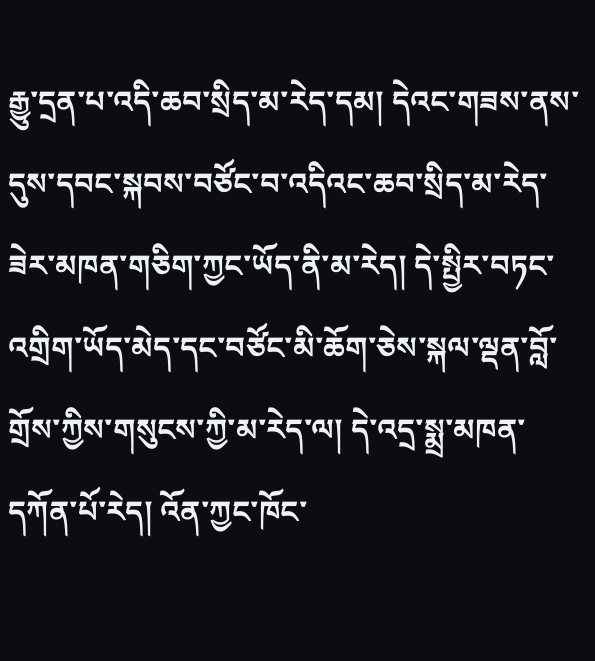རྒྱུ་དྲན་པ་འདི་ཆབ་སྲིད་མ་རེད་དམ། དེའང་གཟས་ནས་དུས་དབང་སྐབས་བཙོང་བ་འདིའང་ཆབ་སྲིད་མ་རེད་ཟེར་མཁན་གཅིག་ཀྱང་ཡོད་ནི་མ་རེད། དེ་སྤྱིར་བཏང་འགྲིག་ཡོད་མེད་དང་བཙོང་མི་ཆོག་ཅེས་སྐལ་ལྡན་བློ་གྲོས་ཀྱིས་གསུངས་ཀྱི་མ་རེད་ལ། དེ་འདྲ་སྨྲ་མཁན་དཀོན་པོ་རེད། འོན་ཀྱང་ཁོང་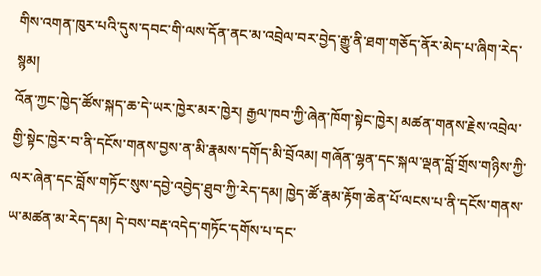གིས་འགན་ཁུར་པའི་དུས་དབང་གི་ལས་དོན་ནང་མ་འབྲེལ་བར་བྱེད་རྒྱུ་ནི་ཐག་གཅོད་ནོར་མེད་པ་ཞིག་རེད་སྙམ།
འོན་ཀྱང་ཁྱེད་ཚོས་སྐད་ཆ་དེ་ཡར་ཁྱེར་མར་ཁྱེར། རྒྱལ་ཁབ་ཀྱི་ཞེན་ཁོག་སྟེང་ཁྱེར། མཚན་གནས་རྗེས་འབྲེལ་གྱི་སྟེང་ཁྱེར་བ་ནི་དངོས་གནས་བྱས་ན་མི་རྣམས་དགོད་མི་བྲོའམ། གཞོན་ལྷན་དང་སྐལ་ལྡན་བློ་གྲོས་གཉིས་ཀྱི་ལར་ཞེན་དང་བློས་གཏོང་སུས་དབྱེ་འབྱེད་ཐུབ་ཀྱི་རེད་དམ། ཁྱེད་ཚོ་རྣམ་རྟོག་ཆེན་པོ་ལངས་པ་ནི་དངོས་གནས་ཡ་མཚན་མ་རེད་དམ། དེ་བས་བརྡ་འདེད་གཏོང་དགོས་པ་དང་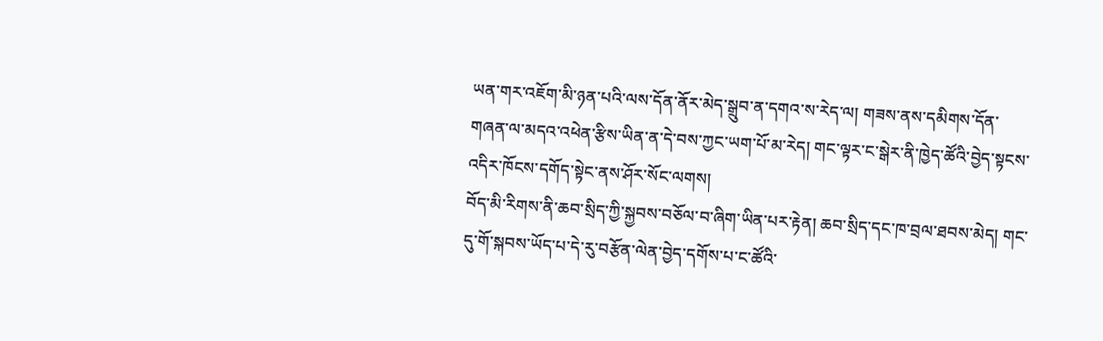ཡན་གར་འཇོག་མི་ཉན་པའི་ལས་དོན་ནོར་མེད་སྒྲུབ་ན་དགའ་ས་རེད་ལ། གཟས་ནས་དམིགས་དོན་གཞན་ལ་མདའ་འཕེན་རྩིས་ཡིན་ན་དེ་བས་ཀྱང་ཡག་པོ་མ་རེད། གང་ལྟར་ང་སྒེར་ནི་ཁྱེད་ཚོའི་བྱེད་སྟངས་འདིར་ཁོངས་དགོད་སྟེང་ནས་ཤོར་སོང་ལགས།
བོད་མི་རིགས་ནི་ཆབ་སྲིད་ཀྱི་སྐྱབས་བཅོལ་བ་ཞིག་ཡིན་པར་རྟེན། ཆབ་སྲིད་དང་ཁ་བྲལ་ཐབས་མེད། གང་དུ་གོ་སྐབས་ཡོད་པ་དེ་རུ་བརྩོན་ལེན་བྱེད་དགོས་པ་ང་ཚོའི་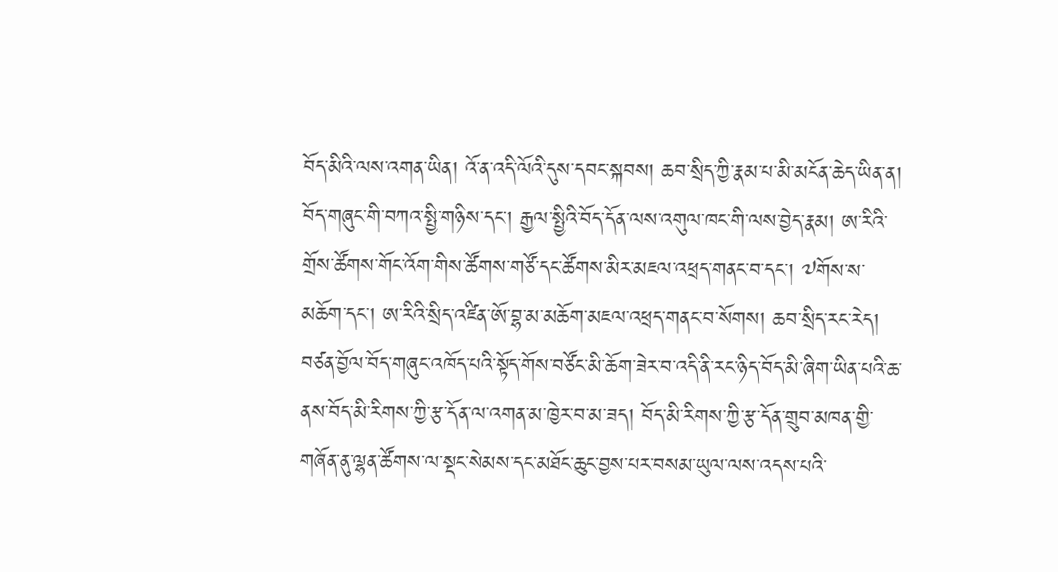བོད་མིའི་ལས་འགན་ཡིན། འོ་ན་འདི་ལོའི་དུས་དབང་སྐབས། ཆབ་སྲིད་ཀྱི་རྣམ་པ་མི་མངོན་ཆེད་ཡིན་ན། བོད་གཞུང་གི་བཀའ་སྤྱི་གཉིས་དང་། རྒྱལ་སྤྱིའི་བོད་དོན་ལས་འགུལ་ཁང་གི་ལས་བྱེད་རྣམ། ཨ་རིའི་གྲོས་ཚོགས་གོང་འོག་གིས་ཚོགས་གཙོ་དང་ཚོགས་མིར་མཇལ་འཕྲད་གནང་བ་དང་། ༧གོས་ས་མཆོག་དང་། ཨ་རིའི་སྲིད་འཛིན་ཨོ་བྷ་མ་མཆོག་མཇལ་འཕྲད་གནང་བ་སོགས། ཆབ་སྲིད་རང་རེད། བཙན་བྱོལ་བོད་གཞུང་འཁོད་པའི་སྟོད་གོས་བཙོང་མི་ཆོག་ཟེར་བ་འདི་ནི་རང་ཉིད་བོད་མི་ཞིག་ཡིན་པའི་ཆ་ནས་བོད་མི་རིགས་ཀྱི་རྩ་དོན་ལ་འགན་མ་ཁྱེར་བ་མ་ཟད། བོད་མི་རིགས་ཀྱི་རྩ་དོན་གྲུབ་མཁན་གྱི་གཞོན་ནུ་ལྷན་ཚོགས་ལ་སྡང་སེམས་དང་མཐོང་ཆུང་བྱས་པར་བསམ་ཡུལ་ལས་འདས་པའི་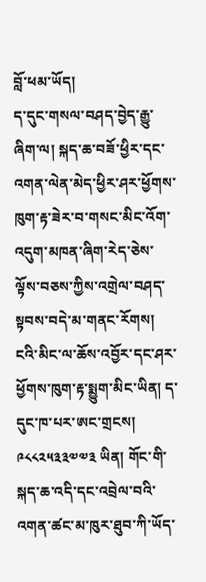བློ་ཕམ་ཡོད།
ད་དུང་གསལ་བཤད་བྱེད་རྒྱུ་ཞིག་ལ། སྐད་ཆ་བཟོ་ཕྱིར་དང་འགན་ལེན་མེད་ཕྱིར་ཤར་ཕྱོགས་ཁུག་རྟ་ཟེར་བ་གསང་མིང་འོག་འདུག་མཁན་ཞིག་རེད་ཅེས་ལྟོས་བཅས་ཀྱིས་འགྲེལ་བཤད་སྟབས་བདེ་མ་གནང་རོགས། ངའི་མིང་ལ་ཆོས་འབྱོར་དང་ཤར་ཕྱོགས་ཁུག་རྟ་སྨྱུག་མིང་ཡིན། ད་དུང་ཁ་པར་ཨང་གྲངས། ༩༨༨༢༥༣༣༧༧༣ ཡིན། གོང་གི་སྐད་ཆ་འདི་དང་འབྲེལ་བའི་འགན་ཚང་མ་ཁུར་ཐུབ་ཀི་ཡོད་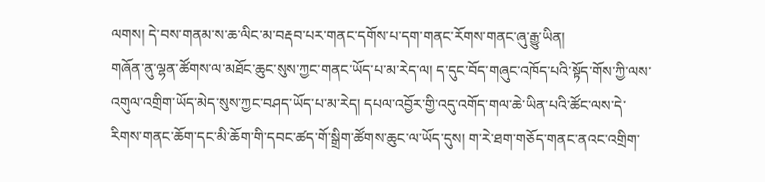ལགས། དེ་བས་གནམ་ས་ཆ་ལིང་མ་བརྡབ་པར་གནང་དགོས་པ་དག་གནང་རོགས་གནང་ཞུ་རྒྱུ་ཡིན།
གཞོན་ནུ་ལྷན་ཚོགས་ལ་མཐོང་ཆུང་སུས་ཀྱང་གནང་ཡོད་པ་མ་རེད་ལ། ད་དུང་བོད་གཞུང་འཁོད་པའི་སྟོད་གོས་ཀྱི་ལས་འགུལ་འགྲིག་ཡོད་མེད་སུས་ཀྱང་བཤད་ཡོད་པ་མ་རེད། དཔལ་འབྱོར་གྱི་འདུ་འགོད་གལ་ཆེ་ཡིན་པའི་ཚོང་ལས་དེ་རིགས་གནང་ཆོག་དང་མི་ཆོག་གི་དབང་ཚད་གོ་སྒྲིག་ཚོགས་ཆུང་ལ་ཡོད་དུས། ག་རེ་ཐག་གཅོད་གནང་ནའང་འགྲིག་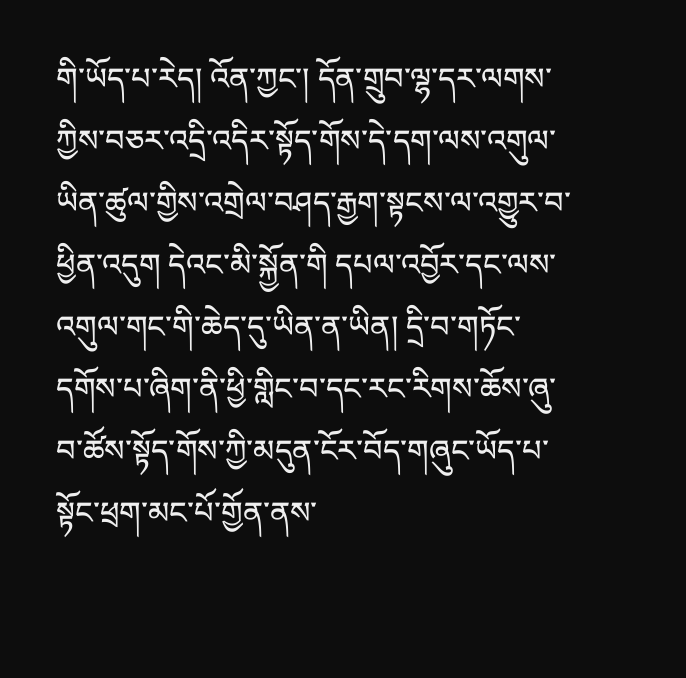གི་ཡོད་པ་རེད། འོན་ཀྱང་། དོན་གྲུབ་ལྷ་དར་ལགས་ཀྱིས་བཅར་འདྲི་འདིར་སྟོད་གོས་དེ་དག་ལས་འགུལ་ཡིན་ཚུལ་གྱིས་འགྲེལ་བཤད་རྒྱག་སྟངས་ལ་འགྱུར་བ་ཕྱིན་འདུག དེའང་མི་སྐྱོན་གི དཔལ་འབྱོར་དང་ལས་འགུལ་གང་གི་ཆེད་དུ་ཡིན་ན་ཡིན། དྲི་བ་གཏོང་དགོས་པ་ཞིག་ནི་ཕྱི་གླིང་བ་དང་རང་རིགས་ཆོས་ཞུ་བ་ཚོས་སྟོད་གོས་ཀྱི་མདུན་ངོར་བོད་གཞུང་ཡོད་པ་སྟོང་ཕྲག་མང་པོ་གྱོན་ནས་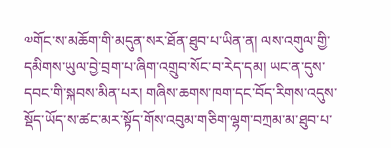༧གོང་ས་མཆོག་གི་མདུན་སར་ཐོན་ཐུབ་པ་ཡིན་ན། ལས་འགུལ་གྱི་དམིགས་ཡུལ་བྱེ་བྲག་པ་ཞིག་འགྲུབ་སོང་བ་རེད་དམ། ཡང་ན་དུས་དབང་གི་སྐབས་མིན་པར། གཞིས་ཆགས་ཁག་དང་བོད་རིགས་འདུས་སྡོད་ཡོད་ས་ཚང་མར་སྟོད་གོས་འབུམ་གཅིག་ལྷག་བཀྲམ་མ་ཐུབ་པ་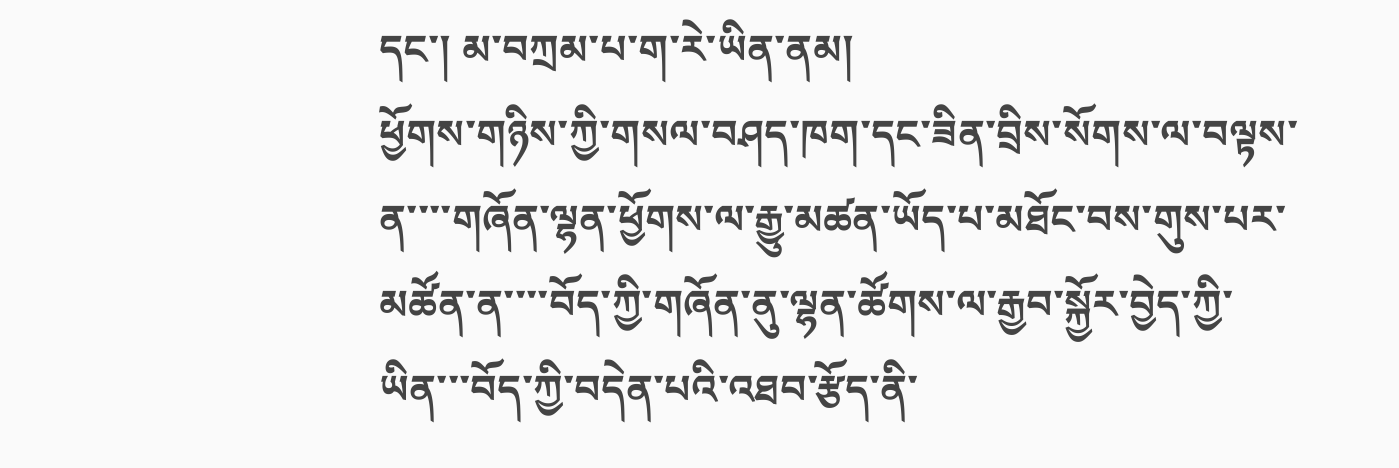དང་། མ་བཀྲམ་པ་ག་རེ་ཡིན་ནམ།
ཕྱོགས་གཉིས་ཀྱི་གསལ་བཤད་ཁག་དང་ཟིན་བྲིས་སོགས་ལ་བལྟས་ན་་་་གཞོན་ལྷན་ཕྱོགས་ལ་རྒྱུ་མཚན་ཡོད་པ་མཐོང་བས་གུས་པར་མཚོན་ན་་་་བོད་ཀྱི་གཞོན་ནུ་ལྷན་ཚོགས་ལ་རྒྱབ་སྐྱོར་བྱེད་ཀྱི་ཡིན་་་བོད་ཀྱི་བདེན་པའི་འཐབ་རྩོད་ནི་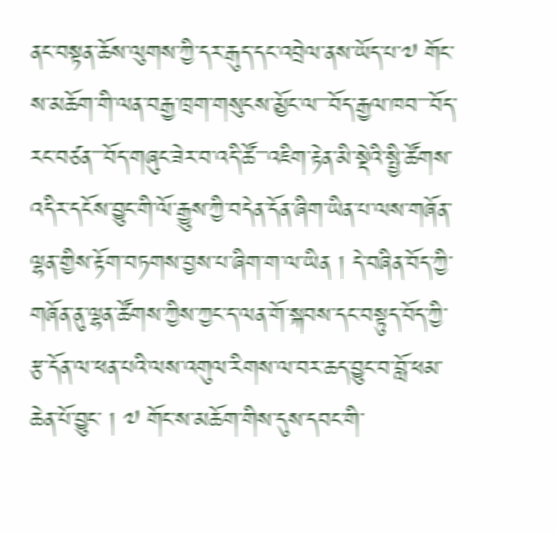ནང་བསྟན་ཆོས་ལུགས་ཀྱི་དར་རྒུད་དང་འབྲེལ་ནས་ཡོད་པ་༧ གོང་ས་མཆོག་གི་ལན་བརྒྱ་ཁྲག་གསུངས་མྱོང་ལ་་་བོད་རྒྱལ་ཁབ་་་བོད་རང་བཙན་་་བོད་གཞུང་ཟེར་བ་འདི་ཚོ་་་འཇིག་རྟེན་མི་སྡེའི་སྤྱི་ཚོགས་འདིར་དངོས་བྱུང་གི་ལོ་རྒྱུས་ཀྱི་བདེན་དོན་ཞིག་ཡིན་པ་ལས་གཞོན་ལྷན་གྱིས་རྟོག་བཏགས་བྱས་པ་ཞིག་ག་ལ་ཡིན ། དེ་བཞིན་བོད་ཀྱི་གཞོན་ནུ་ལྷན་ཚོགས་ཀྱིས་ཀྱང་ད་ལན་གོ་སྐབས་དང་བསྟུད་བོད་ཀྱི་རྩ་དོན་ལ་ཕན་པའི་ལས་འགུལ་རིགས་ལ་བར་ཆད་བྱུང་བ་བློ་ཕམ་ཆེན་པོ་བྱུང་ ། ༧ གོང་ས་མཆོག་གིས་དུས་དབང་གི་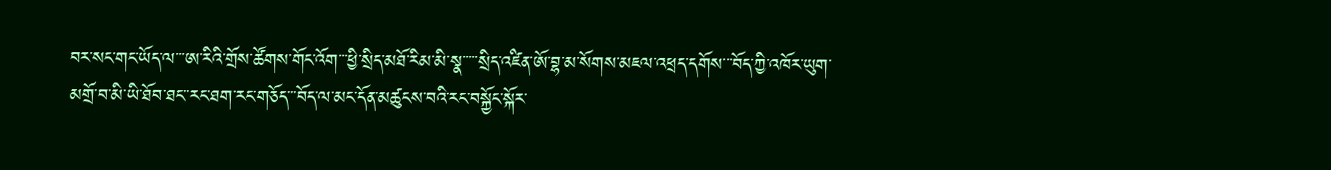བར་སང་གང་ཡོད་ལ་་་ཨ་རིའི་གྲོས་ཚོགས་གོང་འོག་་་ཕྱི་སྲིད་མཐོ་རིམ་མི་སྣ་་་་་སྲིད་འཛིན་ཨོ་བྷ་མ་སོགས་མཇལ་འཕྲད་དགོས་་་བོད་ཀྱི་འཁོར་ཡུག་མགྲོ་བ་མི་ཡི་ཐོབ་ཐང་་རང་ཐག་རང་གཅོད་་་བོད་ལ་མང་དོན་མཚུངས་བའི་རང་བསྐྱོང་སྐོར་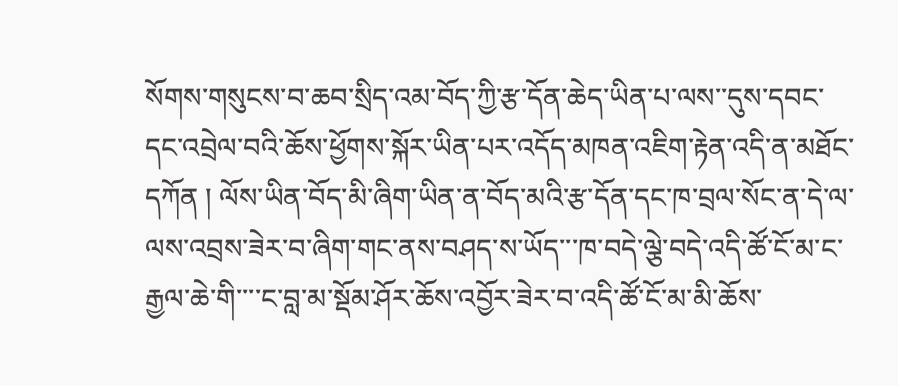སོགས་གསུངས་བ་ཆབ་སྲིད་འམ་བོད་ཀྱི་རྩ་དོན་ཆེད་ཡིན་པ་ལས་་དུས་དབང་དང་འབྲེལ་བའི་ཆོས་ཕྱོགས་སྐོར་ཡིན་པར་འདོད་མཁན་འཇིག་རྟེན་འདི་ན་མཐོང་དཀོན ། ལོས་ཡིན་བོད་མི་ཞིག་ཡིན་ན་བོད་མའི་རྩ་དོན་དང་ཁ་བྲལ་སོང་ན་དེ་ལ་ལས་འབྲས་ཟེར་བ་ཞིག་གང་ནས་བཤད་ས་ཡོད་་་ཁ་བདེ་ལྕེ་བདེ་འདི་ཚོ་ངོ་མ་ང་རྒྱལ་ཆེ་གི་་་་ང་བླ་མ་སྡོམ་ཤོར་ཆོས་འབྱོར་ཟེར་བ་འདི་ཚོ་ངོ་མ་མི་ཆོས་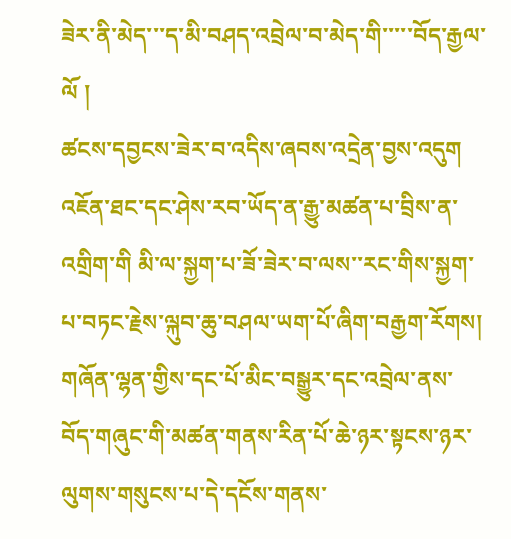ཟེར་ནི་མེད་་་ད་མི་བཤད་འབྲེལ་བ་མེད་གི་་་་་བོད་རྒྱལ་ལོ །
ཚངས་དབྱངས་ཟེར་བ་འདིས་ཞབས་འདྲེན་བྱས་འདུག འཇོན་ཐང་དང་ཤེས་རབ་ཡོད་ན་རྒྱུ་མཚན་པ་བྲིས་ན་འགྲིག་གི མི་ལ་སྐྱག་པ་ཟོ་ཟེར་བ་ལས་་རང་གིས་སྐྱག་པ་བཏང་རྗེས་ལྐུབ་ཆུ་བཤལ་ཡག་པོ་ཞིག་བརྒྱག་རོགས།
གཞོན་ལྷན་གྱིས་དང་པོ་མིང་བསྒྱུར་དང་འབྲེལ་ནས་བོད་གཞུང་གི་མཚན་གནས་རིན་པོ་ཆེ་ཉར་སྟངས་ཉར་ལུགས་གསུངས་པ་དེ་དངོས་གནས་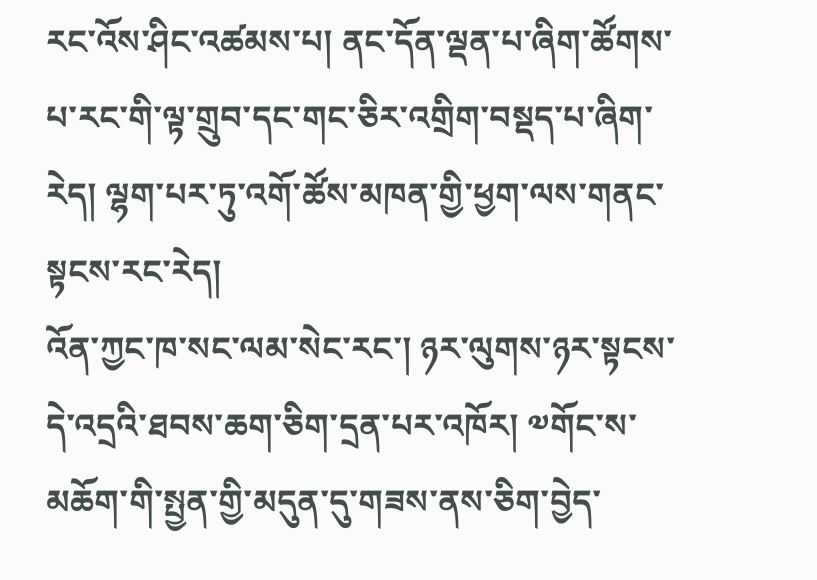རང་འོས་ཤིང་འཚམས་པ། ནང་དོན་ལྡན་པ་ཞིག་ཚོགས་པ་རང་གི་ལྟ་གྲུབ་དང་གང་ཅིར་འགྲིག་བསྡད་པ་ཞིག་རེད། ལྷག་པར་ཏུ་འགོ་ཚོས་མཁན་གྱི་ཕྱག་ལས་གནང་སྟངས་རང་རེད།
འོན་ཀྱང་ཁ་སང་ལམ་སེང་རང་། ཉར་ལུགས་ཉར་སྟངས་དེ་འདྲའི་ཐབས་ཆག་ཅིག་དྲན་པར་འཁོར། ༧གོང་ས་མཆོག་གི་སྤྱན་གྱི་མདུན་དུ་གཟས་ནས་ཅིག་བྱེད་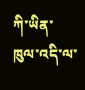ཀི་ཡིན་ཁུལ་འདི་ལ་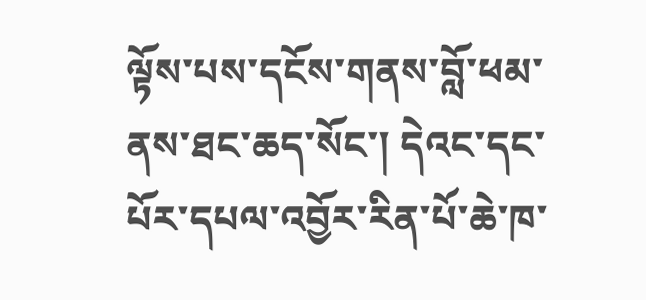ལྟོས་པས་དངོས་གནས་བློ་ཕམ་ནས་ཐང་ཆད་སོང་། དེའང་དང་པོར་དཔལ་འབྱོར་རིན་པོ་ཆེ་ཁ་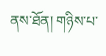ནས་ཐོན། གཉིས་པ་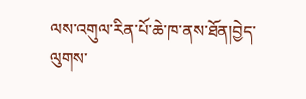ལས་འགུལ་རིན་པོ་ཆེ་ཁ་ནས་ཐོན།བྱེད་ལུགས་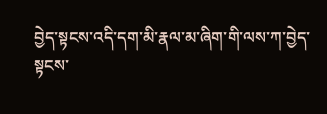བྱེད་སྟངས་འདི་དག་མི་རྣལ་མ་ཞིག་གི་ལས་ཀ་བྱེད་སྟངས་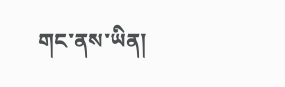གང་ནས་ཡིན།